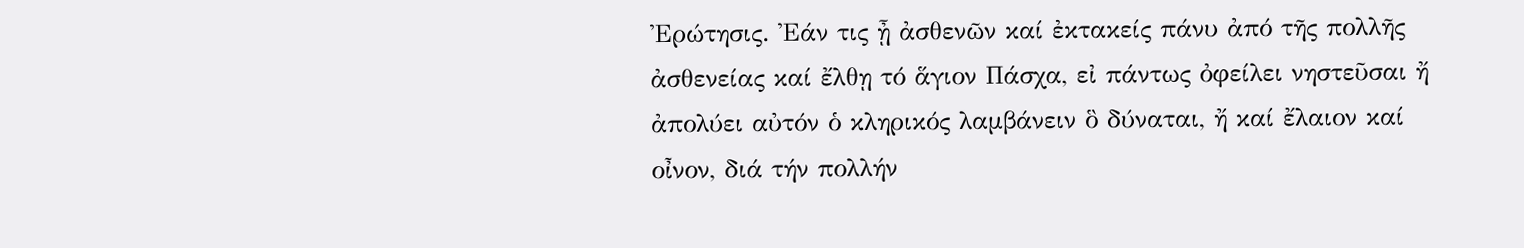Ἐρώτησις. Ἐάν τις ᾖ ἀσθενῶν καί ἐκτακείς πάνυ ἀπό τῆς πολλῆς ἀσθενείας καί ἔλθῃ τό ἅγιον Πάσχα, εἰ πάντως ὀφείλει νηστεῦσαι ἤ ἀπολύει αὐτόν ὁ κληρικός λαμβάνειν ὃ δύναται, ἤ καί ἔλαιον καί οἶνον, διά τήν πολλήν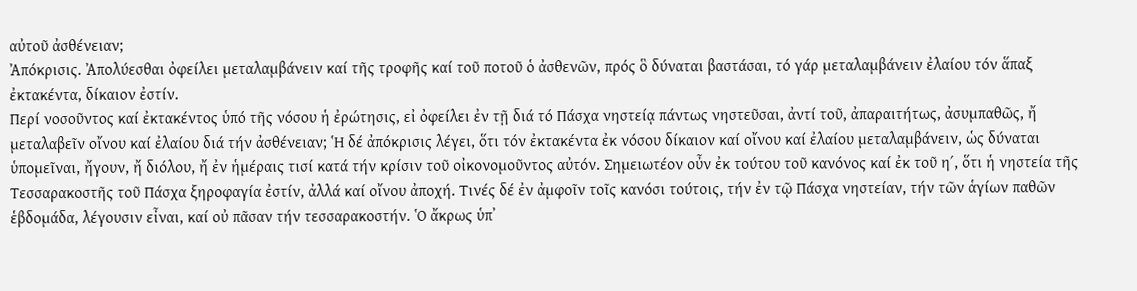αὐτοῦ ἀσθένειαν;
Ἀπόκρισις. Ἀπολύεσθαι ὀφείλει μεταλαμβάνειν καί τῆς τροφῆς καί τοῦ ποτοῦ ὁ ἀσθενῶν, πρός ὃ δύναται βαστάσαι, τό γάρ μεταλαμβάνειν ἐλαίου τόν ἅπαξ ἐκτακέντα, δίκαιον ἐστίν.
Περί νοσοῦντος καί ἐκτακέντος ὑπό τῆς νόσου ἡ ἐρώτησις, εἰ ὀφείλει ἐν τῇ διά τό Πάσχα νηστείᾳ πάντως νηστεῦσαι, ἀντί τοῦ, ἀπαραιτήτως, ἀσυμπαθῶς, ἤ μεταλαβεῖν οἴνου καί ἐλαίου διά τήν ἀσθένειαν; Ἡ δέ ἀπόκρισις λέγει, ὅτι τόν ἐκτακέντα ἐκ νόσου δίκαιον καί οἴνου καί ἐλαίου μεταλαμβάνειν, ὡς δύναται ὑπομεῖναι, ἤγουν, ἤ διόλου, ἤ ἐν ἡμέραις τισί κατά τήν κρίσιν τοῦ οἰκονομοῦντος αὐτόν. Σημειωτέον οὖν ἐκ τούτου τοῦ κανόνος καί ἐκ τοῦ η΄, ὅτι ἡ νηστεία τῆς Τεσσαρακοστῆς τοῦ Πάσχα ξηροφαγία ἐστίν, ἀλλά καί οἴνου ἀποχή. Τινές δέ ἐν ἀμφοῖν τοῖς κανόσι τούτοις, τήν ἐν τῷ Πάσχα νηστείαν, τήν τῶν ἁγίων παθῶν ἑβδομάδα, λέγουσιν εἶναι, καί οὐ πᾶσαν τήν τεσσαρακοστήν. Ὁ ἄκρως ὑπ᾽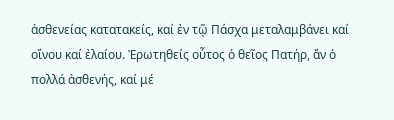ἀσθενείας κατατακείς, καί ἐν τῷ Πάσχα μεταλαμβάνει καί οἴνου καί ἐλαίου. Ἐρωτηθείς οὗτος ὁ θεῖος Πατήρ, ἄν ὁ πολλά ἀσθενής, καί μέ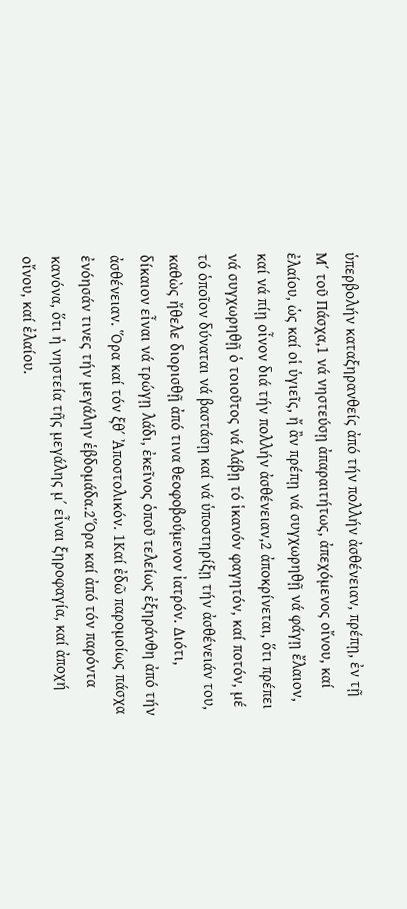ὑπερβολήν καταξηρανθείς ἀπό τήν πολλήν ἀσθένειαν, πρέπῃ, ἐν τῇ Μ΄ τοῦ Πάσχα,1 νά νηστεύσῃ ἀπαραιτήτως, ἀπεχόμενος οἴνου, καί ἐλαίου, ὡς καί οἱ ὑγιεῖς, ἤ ἂν πρέπῃ νά συγχωρηθῇ νά φάγῃ ἔλαιον, καί νά πίῃ οἶνον διά τήν πολλήν ἀσθένειαν,2 ἀποκρίνεται, ὅτι πρέπει νά συγχωρηθῇ ὁ τοιοῦτος νά λάβῃ τό ἱκανόν φαγητόν, καί ποτόν, μέ τό ὁποῖον δύναται νά βαστάσῃ καί νά ὑποστηρίξῃ τήν ἀσθένειάν του, καθὼς ἤθελε διορισθῇ ἀπό τινα θεοφοβούμενον ἰατρόν. Διότι, δίκαιον εἶναι νά τρώγῃ λάδι, ἐκεῖνος ὁποῦ τελείως ἐξηράνθη ἀπό τήν ἀσθένειαν. Ὅρα καί τόν ξθ΄ Ἀποστολικόν. 1Καί ἐδῶ παρομοίως πάσχα ἐνόησάν τινες τήν μεγάλην ἑβδομάδα.2Ὅρα καί ἀπό τόν παρόντα κανόνα, ὅτι ἡ νηστεία τῆς μεγάλης μ΄ εἶναι ξηροφαγία, καί ἀποχή οἴνου, καί ἐλαίου.